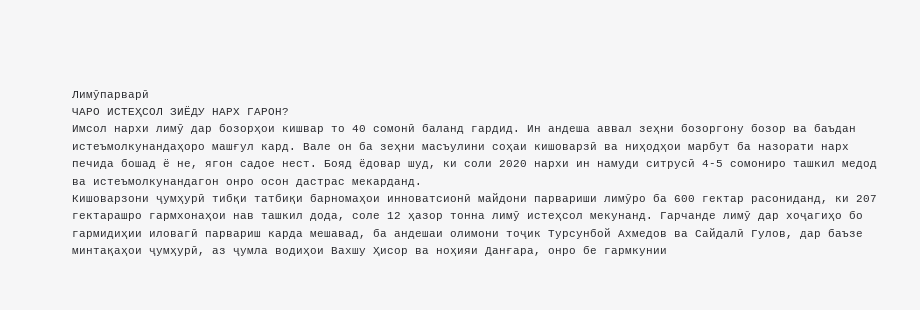Лимӯпарварӣ
ЧАРО ИСТЕҲСОЛ ЗИЁДУ НАРХ ГАРОН?
Имсол нархи лимӯ дар бозорҳои кишвар то 40 сомонӣ баланд гардид. Ин андеша аввал зеҳни бозоргону бозор ва баъдан истеъмолкунандаҳоро машғул кард. Вале он ба зеҳни масъулини соҳаи кишоварзӣ ва ниҳодҳои марбут ба назорати нарх печида бошад ё не, ягон садое нест. Бояд ёдовар шуд, ки соли 2020 нархи ин намуди ситрусӣ 4-5 сомониро ташкил медод ва истеъмолкунандагон онро осон дастрас мекарданд.
Кишоварзони ҷумҳурӣ тибқи татбиқи барномаҳои инноватсионӣ майдони парвариши лимӯро ба 600 гектар расониданд, ки 207 гектарашро гармхонаҳои нав ташкил дода, соле 12 ҳазор тонна лимӯ истеҳсол мекунанд. Гарчанде лимӯ дар хоҷагиҳо бо гармидиҳии иловагӣ парвариш карда мешавад, ба андешаи олимони тоҷик Турсунбой Ахмедов ва Сайдалӣ Гулов, дар баъзе минтақаҳои ҷумҳурӣ, аз ҷумла водиҳои Вахшу Ҳисор ва ноҳияи Данғара, онро бе гармкунии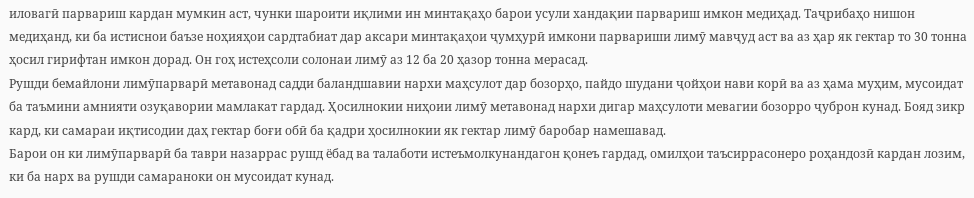иловагӣ парвариш кардан мумкин аст, чунки шароити иқлими ин минтақаҳо барои усули хандақии парвариш имкон медиҳад. Таҷрибаҳо нишон медиҳанд, ки ба истиснои баъзе ноҳияҳои сардтабиат дар аксари минтақаҳои ҷумҳурӣ имкони парвариши лимӯ мавҷуд аст ва аз ҳар як гектар то 30 тонна ҳосил гирифтан имкон дорад. Он гоҳ истеҳсоли солонаи лимӯ аз 12 ба 20 ҳазор тонна мерасад.
Рушди бемайлони лимӯпарварӣ метавонад садди баландшавии нархи маҳсулот дар бозорҳо, пайдо шудани ҷойҳои нави корӣ ва аз ҳама муҳим, мусоидат ба таъмини амнияти озуқавории мамлакат гардад. Ҳосилнокии ниҳоии лимӯ метавонад нархи дигар маҳсулоти мевагии бозорро ҷуброн кунад. Бояд зикр кард, ки самараи иқтисодии даҳ гектар боғи обӣ ба қадри ҳосилнокии як гектар лимӯ баробар намешавад.
Барои он ки лимӯпарварӣ ба таври назаррас рушд ёбад ва талаботи истеъмолкунандагон қонеъ гардад, омилҳои таъсиррасонеро роҳандозӣ кардан лозим, ки ба нарх ва рушди самараноки он мусоидат кунад.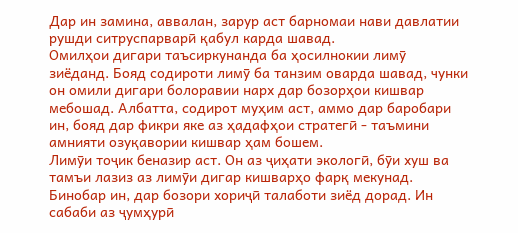Дар ин замина, аввалан, зарур аст барномаи нави давлатии рушди ситруспарварӣ қабул карда шавад.
Омилҳои дигари таъсиркунанда ба ҳосилнокии лимӯ зиёданд. Бояд содироти лимӯ ба танзим оварда шавад, чунки он омили дигари болоравии нарх дар бозорҳои кишвар мебошад. Албатта, содирот муҳим аст, аммо дар баробари ин, бояд дар фикри яке аз ҳадафҳои стратегӣ - таъмини амнияти озуқавории кишвар ҳам бошем.
Лимӯи тоҷик беназир аст. Он аз ҷиҳати экологӣ, бӯи хуш ва тамъи лазиз аз лимӯи дигар кишварҳо фарқ мекунад. Бинобар ин, дар бозори хориҷӣ талаботи зиёд дорад. Ин сабаби аз ҷумҳурӣ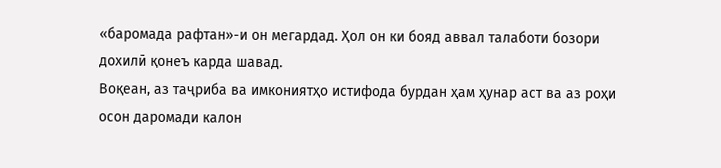«баромада рафтан»-и он мегардад. Ҳол он ки бояд аввал талаботи бозори дохилӣ қонеъ карда шавад.
Воқеан, аз таҷриба ва имкониятҳо истифода бурдан ҳам ҳунар аст ва аз роҳи осон даромади калон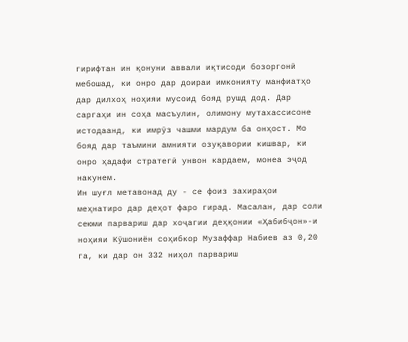гирифтан ин қонуни аввали иқтисоди бозоргонӣ мебошад, ки онро дар доираи имконияту манфиатҳо дар дилхоҳ ноҳияи мусоид бояд рушд дод. Дар саргаҳи ин соҳа масъулин, олимону мутахассисоне истодаанд, ки имрӯз чашми мардум ба онҳост. Мо бояд дар таъмини амнияти озуқавории кишвар, ки онро ҳадафи стратегӣ унвон кардаем, монеа эҷод накунем.
Ин шуғл метавонад ду - се фоиз захираҳои меҳнатиро дар деҳот фаро гирад. Масалан, дар соли сеюми парвариш дар хоҷагии деҳқонии «Ҳабибҷон»-и ноҳияи Кӯшониён соҳибкор Музаффар Набиев аз 0,20 га, ки дар он 332 ниҳол парвариш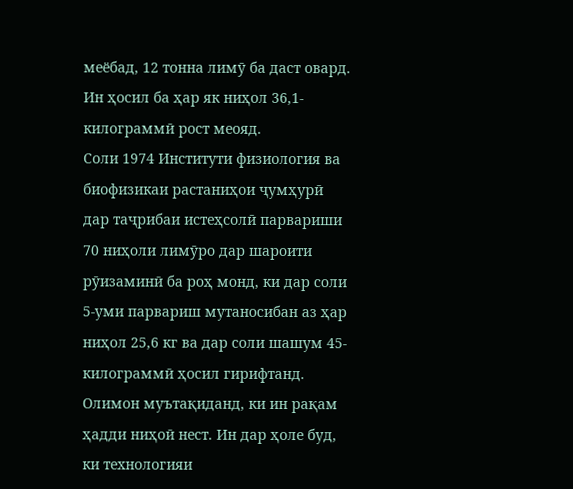меёбад, 12 тонна лимӯ ба даст овард. Ин ҳосил ба ҳар як ниҳол 36,1-килограммӣ рост меояд.
Соли 1974 Институти физиология ва биофизикаи растаниҳои ҷумҳурӣ дар таҷрибаи истеҳсолӣ парвариши 70 ниҳоли лимӯро дар шароити рӯизаминӣ ба роҳ монд, ки дар соли 5-уми парвариш мутаносибан аз ҳар ниҳол 25,6 кг ва дар соли шашум 45-килограммӣ ҳосил гирифтанд. Олимон муътақиданд, ки ин рақам ҳадди ниҳоӣ нест. Ин дар ҳоле буд, ки технологияи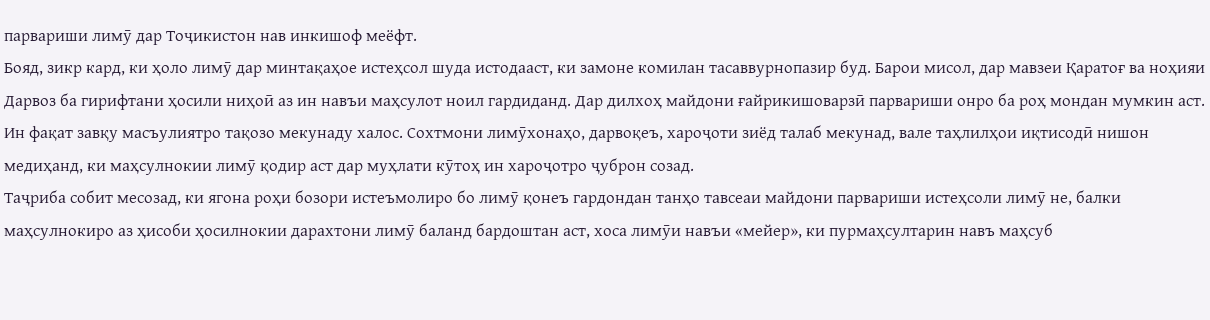парвариши лимӯ дар Тоҷикистон нав инкишоф меёфт.
Бояд, зикр кард, ки ҳоло лимӯ дар минтақаҳое истеҳсол шуда истодааст, ки замоне комилан тасаввурнопазир буд. Барои мисол, дар мавзеи Қаратоғ ва ноҳияи Дарвоз ба гирифтани ҳосили ниҳоӣ аз ин навъи маҳсулот ноил гардиданд. Дар дилхоҳ майдони ғайрикишоварзӣ парвариши онро ба роҳ мондан мумкин аст. Ин фақат завқу масъулиятро тақозо мекунаду халос. Сохтмони лимӯхонаҳо, дарвоқеъ, хароҷоти зиёд талаб мекунад, вале таҳлилҳои иқтисодӣ нишон медиҳанд, ки маҳсулнокии лимӯ қодир аст дар муҳлати кӯтоҳ ин хароҷотро ҷуброн созад.
Таҷриба собит месозад, ки ягона роҳи бозори истеъмолиро бо лимӯ қонеъ гардондан танҳо тавсеаи майдони парвариши истеҳсоли лимӯ не, балки маҳсулнокиро аз ҳисоби ҳосилнокии дарахтони лимӯ баланд бардоштан аст, хоса лимӯи навъи «мейер», ки пурмаҳсултарин навъ маҳсуб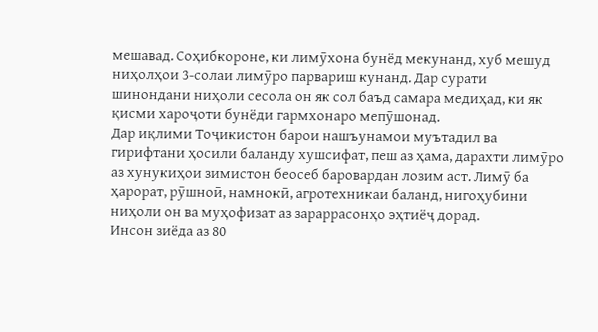мешавад. Соҳибкороне, ки лимӯхона бунёд мекунанд, хуб мешуд ниҳолҳои 3-солаи лимӯро парвариш кунанд. Дар сурати шинондани ниҳоли сесола он як сол баъд самара медиҳад, ки як қисми хароҷоти бунёди гармхонаро мепӯшонад.
Дар иқлими Тоҷикистон барои нашъунамои муътадил ва гирифтани ҳосили баланду хушсифат, пеш аз ҳама, дарахти лимӯро аз хунукиҳои зимистон беосеб баровардан лозим аст. Лимӯ ба ҳарорат, рӯшноӣ, намнокӣ, агротехникаи баланд, нигоҳубини ниҳоли он ва муҳофизат аз зараррасонҳо эҳтиёҷ дорад.
Инсон зиёда аз 80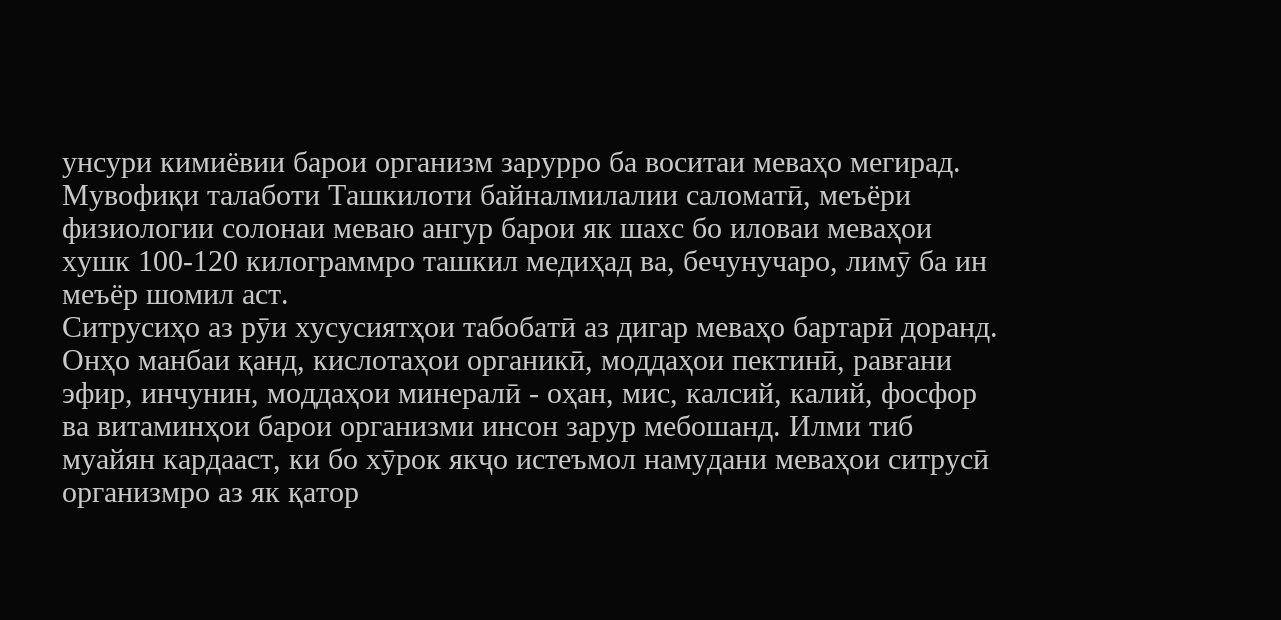унсури кимиёвии барои организм зарурро ба воситаи меваҳо мегирад. Мувофиқи талаботи Ташкилоти байналмилалии саломатӣ, меъёри физиологии солонаи меваю ангур барои як шахс бо иловаи меваҳои хушк 100-120 килограммро ташкил медиҳад ва, бечунучаро, лимӯ ба ин меъёр шомил аст.
Ситрусиҳо аз рӯи хусусиятҳои табобатӣ аз дигар меваҳо бартарӣ доранд. Онҳо манбаи қанд, кислотаҳои органикӣ, моддаҳои пектинӣ, равғани эфир, инчунин, моддаҳои минералӣ - оҳан, мис, калсий, калий, фосфор ва витаминҳои барои организми инсон зарур мебошанд. Илми тиб муайян кардааст, ки бо хӯрок якҷо истеъмол намудани меваҳои ситрусӣ организмро аз як қатор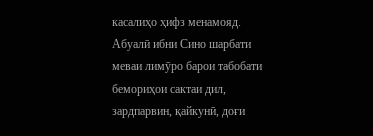касалиҳо ҳифз менамояд. Абуалӣ ибни Сино шарбати меваи лимӯро барои табобати бемориҳои сактаи дил, зардпарвин, қайкунӣ, доғи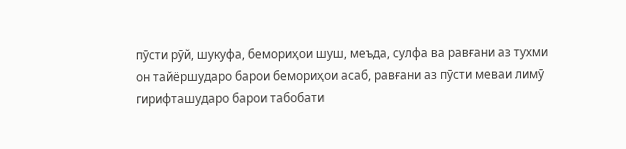пӯсти рӯй, шукуфа, бемориҳои шуш, меъда, сулфа ва равғани аз тухми он тайёршударо барои бемориҳои асаб, равғани аз пӯсти меваи лимӯ гирифташударо барои табобати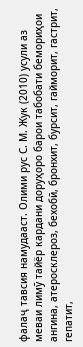фалаҷ тавсия намудааст. Олими рус С. М. Жук (2010) усули аз меваи лимӯ тайёр кардани доруҳоро барои табобати бемориҳои ангина, атеросклероз, бехобӣ, бронхит, бурсит, гайморит, гастрит, гепатит,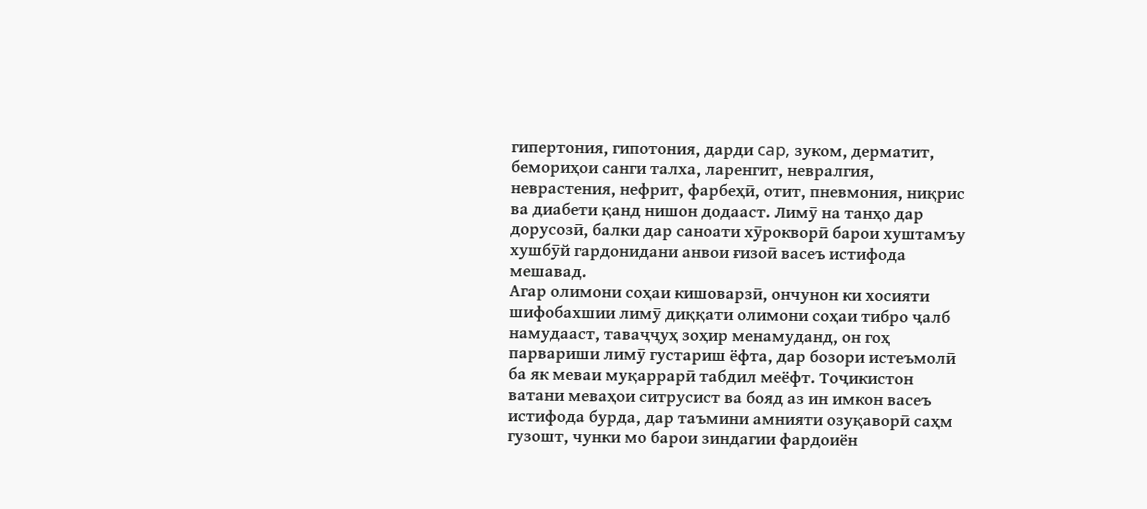гипертония, гипотония, дарди cap, зуком, дерматит, бемориҳои санги талха, ларенгит, невралгия, неврастения, нефрит, фарбеҳӣ, отит, пневмония, ниқрис ва диабети қанд нишон додааст. Лимӯ на танҳо дар дорусозӣ, балки дар саноати хӯрокворӣ барои хуштамъу хушбӯй гардонидани анвои ғизоӣ васеъ истифода мешавад.
Агар олимони соҳаи кишоварзӣ, ончунон ки хосияти шифобахшии лимӯ диққати олимони соҳаи тибро ҷалб намудааст, таваҷҷуҳ зоҳир менамуданд, он гоҳ парвариши лимӯ густариш ёфта, дар бозори истеъмолӣ ба як меваи муқаррарӣ табдил меёфт. Тоҷикистон ватани меваҳои ситрусист ва бояд аз ин имкон васеъ истифода бурда, дар таъмини амнияти озуқаворӣ саҳм гузошт, чунки мо барои зиндагии фардоиён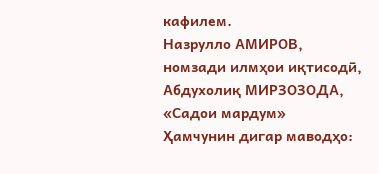кафилем.
Назрулло АМИРОВ,
номзади илмҳои иқтисодӣ,
Абдухолиқ МИРЗОЗОДА,
«Садои мардум»
Ҳамчунин дигар маводҳо: